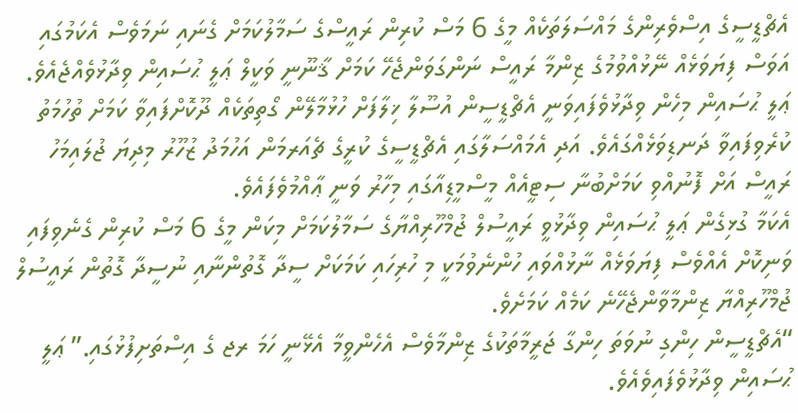އެޗްޑީސީގެ އިސްވެރިންގެ މައްސަލަތަކެއް މީގެ 6 މަސް ކުރިން ރައީސްގެ ސަމާލުކަމަށް ގެނައި ނަމަވެސް އެކަމުގައި އަވަސް ފިޔަވަޅެއް ނޭޅުއްވުމުގެ ޒިންމާ ރައީސް ނަންގަވަންޖެހޭ ކަމަށް ޤާނޫނީ ވަކީލް ޢަލީ ޙުސައިން ވިދާޅުވެއްޖެއެވެ.
ޢަލީ ޙުސައިން މިހެން ވިދާޅުވެފައިވަނީ އެޗްޑީސީން އުސޫލާ ޚިލާފަށް ހުޅުމާލޭން ގޯތިތަކެއް ދޫކޮށްފައިވާ ކަމަށް ތުހުމަތު ކުރެވިފައިވާ ދަނޑިވަޅެއްގައެވެ. އަދި އެމައްސަލާގައި އެޗްޑީސީގެ ކުރީގެ ޗެއަރމަން އަހުމަދު ޒުހޫރު މިދިޔަ ޖުލައިމަހު ރައީސް އަށް ފޮނުއްވި ކަމަށްބުނާ ސިޓީއެއް މީސްމީޑިއާގައި މިހާރު ވަނީ ޢާއްމުވެފައެވެ.
އެކަމާ ގުޅިގެން ޢަލީ ޙުސައިން ވިދާޅުވީ ރައީސުލް ޖުމްހޫރިއްޔާގެ ސަމާލުކަމަށް މިކަން މީގެ 6 މަސް ކުރިން ގެނެވިފައި ވަނިކޮށް އެއްވެސް ފިޔަވަޅެއް ނާޅުއްވައި ހުންނެވުމަކީ މި ހުރިހައި ކަމަކަށް ސީދާ ގޮތުންނާއި ނުސީދާ ގޮތުން ރައީސުލް ޖުމްހޫރިއްޔާ ޒިންމާވާންޖެހޭނެ ކަމެއް ކަމަށެވެ.
“އެޗްޑީސީން ހިންގި ނުވަތަ ހިންގާ ޖަރީމާތަކުގެ ޒިންމާވެސް އެހެންވީމާ އެޅޭނީ ހަމަ ރޖ ގެ އިސްތަށިފުޅުގައި.” ޢަލީ ޙުސައިން ވިދާޅުވެފައިވެއެވެ.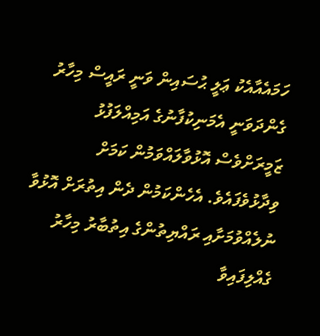ހަމައެއާއެކު ޢަލީ ޙުސައިން ވަނީ ރައީސް މިހާރު ގެންދަވަނީ އެމަނިކުފާނުގެ އަމިއްލަފުޅު ޒަމީރަށްވެސް އޮޅުވާލައްވަމުން ކަމަށް ވިދާޅުވެފައެވެ. އެހެންކަމުން ދެން އިތުރަށް އޮޅުވާ ނުލެއްވުމަށާއި ރައްޔިތުންގެ އިތުބާރު މިހާރު ގެއްލިފައިވާ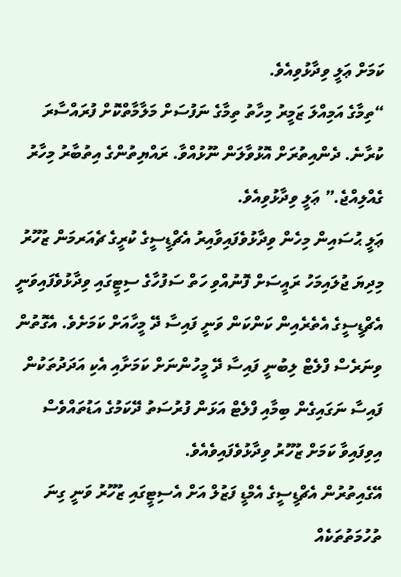ކަމަށް ޢަލީ ވިދާޅުވިއެވެ.
“ތިމާގެ އަމިއްލަ ޒަމީރު މިހާތު ތިމާގެ ނަފުސަށް މަލާމާތްކޮށް ފުރައްސާރަ ކުރާނެ. ދެންއިތުރަށް އޮޅުވާލަން ނޫޅުއްވާ. ރައްޔިތުންގެ އިތުބާރު މިހާރު ގެއްލިއްޖެ.” ޢަލީ ވިދާޅުވިއެވެ.
ޢަލީ ޙުސައިން މިހެން ވިދާޅުވެފައިވާއިރު އެޗްޑީސީގެ ކުރީގެ ޗެއަރމަން ޒުހޫރު މިދިޔަ ޖުލައިމަހު ރައީސަށް ފޮނުއްވި ހަތް ސަފުހާގެ ސިޓީގައި ވިދާޅުވެފައިވަނީ އެޗްޑީސީގެ އެތެރެއިން ކަންކަން ވަނީ ފައިސާ ދޭ މީހާއަށް ކަމަށެވެ. އެގޮތުން ވިނަރެސް ފްލެޓް ލިބުނީ ފައިސާ ދޭ މީހުންނަށް ކަމަށާއި އެކި އަދަދުތަކުން ފައިސާ ނަގައިގެން ބިމާއި ފްލެޓް އަޅަން ފުރުސަތު ދޭކަމުގެ އަޑުތައްވެސް އިވިފައިވާ ކަމަށް ޒުހޫރު ވިދާޅުވެފައިވެއެވެ.
އޭގެއިތުރުން އެޗްޑީސީގެ އެމްޑީ ފަޒުލް އަށް އެސިޓީގައި ޒުހޫރު ވަނީ ގިނަ ތުހުމަތުތަކެއް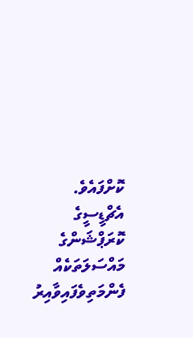ކޮށްފައެވެ.
އެޗްޑީސީގެ ކޮރަޕްޝަންގެ މައްސަލަތަކެއް ފެންމަތިވެފައިވާއިރު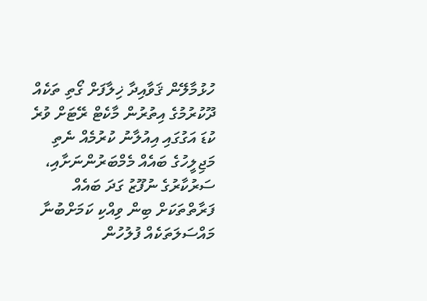ހުޅުމާލޭން ޤަވާއިދާ ޚިލާފަށް ގޯތި ތަކެއް ދޫކުރުމުގެ އިތުރުން މާކެޓް ރޭޓަށް ވުރެ ކުޑަ އަގުގައި އިއުލާނު ކުރުމެއް ނެތި މަޖިލީހުގެ ބައެއް މެމްބަރުންނަށާއި، ސަރުކާރުގެ ނުފޫޒު ގަދަ ބައެއް ފަރާތްތަކަށް ބިން ވިއްކި ކަމަށްބުނާ މައްސަލަތަކެއް ފުލުހުން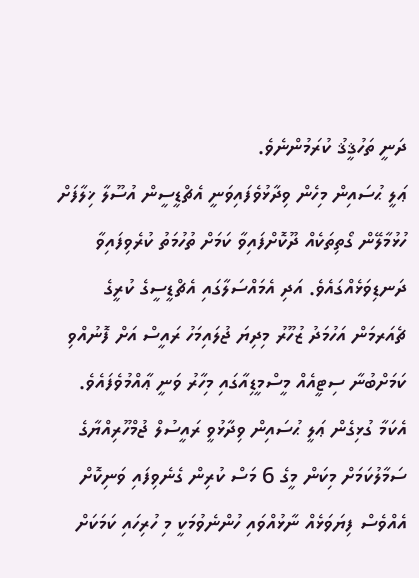ދަނީ ތަހުޤީޤު ކުރަމުންނެވެ.
ޢަލީ ޙުސައިން މިހެން ވިދާޅުވެފައިވަނީ އެޗްޑީސީން އުސޫލާ ޚިލާފަށް ހުޅުމާލޭން ގޯތިތަކެއް ދޫކޮށްފައިވާ ކަމަށް ތުހުމަތު ކުރެވިފައިވާ ދަނޑިވަޅެއްގައެވެ. އަދި އެމައްސަލާގައި އެޗްޑީސީގެ ކުރީގެ ޗެއަރމަން އަހުމަދު ޒުހޫރު މިދިޔަ ޖުލައިމަހު ރައީސް އަށް ފޮނުއްވި ކަމަށްބުނާ ސިޓީއެއް މީސްމީޑިއާގައި މިހާރު ވަނީ ޢާއްމުވެފައެވެ.
އެކަމާ ގުޅިގެން ޢަލީ ޙުސައިން ވިދާޅުވީ ރައީސުލް ޖުމްހޫރިއްޔާގެ ސަމާލުކަމަށް މިކަން މީގެ 6 މަސް ކުރިން ގެނެވިފައި ވަނިކޮށް އެއްވެސް ފިޔަވަޅެއް ނާޅުއްވައި ހުންނެވުމަކީ މި ހުރިހައި ކަމަކަށް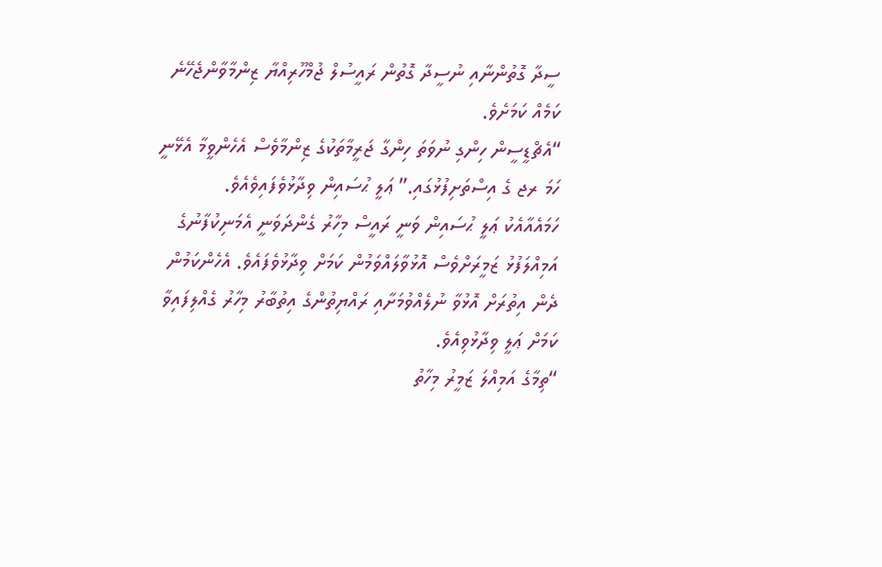ސީދާ ގޮތުންނާއި ނުސީދާ ގޮތުން ރައީސުލް ޖުމްހޫރިއްޔާ ޒިންމާވާންޖެހޭނެ ކަމެއް ކަމަށެވެ.
“އެޗްޑީސީން ހިންގި ނުވަތަ ހިންގާ ޖަރީމާތަކުގެ ޒިންމާވެސް އެހެންވީމާ އެޅޭނީ ހަމަ ރޖ ގެ އިސްތަށިފުޅުގައި.” ޢަލީ ޙުސައިން ވިދާޅުވެފައިވެއެވެ.
ހަމައެއާއެކު ޢަލީ ޙުސައިން ވަނީ ރައީސް މިހާރު ގެންދަވަނީ އެމަނިކުފާނުގެ އަމިއްލަފުޅު ޒަމީރަށްވެސް އޮޅުވާލައްވަމުން ކަމަށް ވިދާޅުވެފައެވެ. އެހެންކަމުން ދެން އިތުރަށް އޮޅުވާ ނުލެއްވުމަށާއި ރައްޔިތުންގެ އިތުބާރު މިހާރު ގެއްލިފައިވާ ކަމަށް ޢަލީ ވިދާޅުވިއެވެ.
“ތިމާގެ އަމިއްލަ ޒަމީރު މިހާތު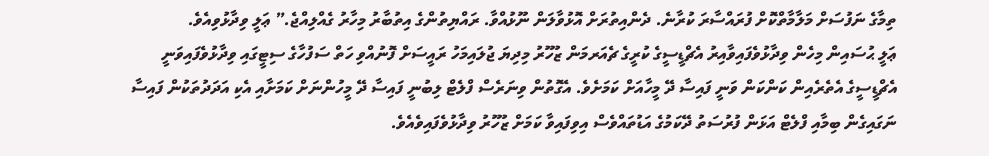ތިމާގެ ނަފުސަށް މަލާމާތްކޮށް ފުރައްސާރަ ކުރާނެ. ދެންއިތުރަށް އޮޅުވާލަން ނޫޅުއްވާ. ރައްޔިތުންގެ އިތުބާރު މިހާރު ގެއްލިއްޖެ.” ޢަލީ ވިދާޅުވިއެވެ.
ޢަލީ ޙުސައިން މިހެން ވިދާޅުވެފައިވާއިރު އެޗްޑީސީގެ ކުރީގެ ޗެއަރމަން ޒުހޫރު މިދިޔަ ޖުލައިމަހު ރައީސަށް ފޮނުއްވި ހަތް ސަފުހާގެ ސިޓީގައި ވިދާޅުވެފައިވަނީ އެޗްޑީސީގެ އެތެރެއިން ކަންކަން ވަނީ ފައިސާ ދޭ މީހާއަށް ކަމަށެވެ. އެގޮތުން ވިނަރެސް ފްލެޓް ލިބުނީ ފައިސާ ދޭ މީހުންނަށް ކަމަށާއި އެކި އަދަދުތަކުން ފައިސާ ނަގައިގެން ބިމާއި ފްލެޓް އަޅަން ފުރުސަތު ދޭކަމުގެ އަޑުތައްވެސް އިވިފައިވާ ކަމަށް ޒުހޫރު ވިދާޅުވެފައިވެއެވެ.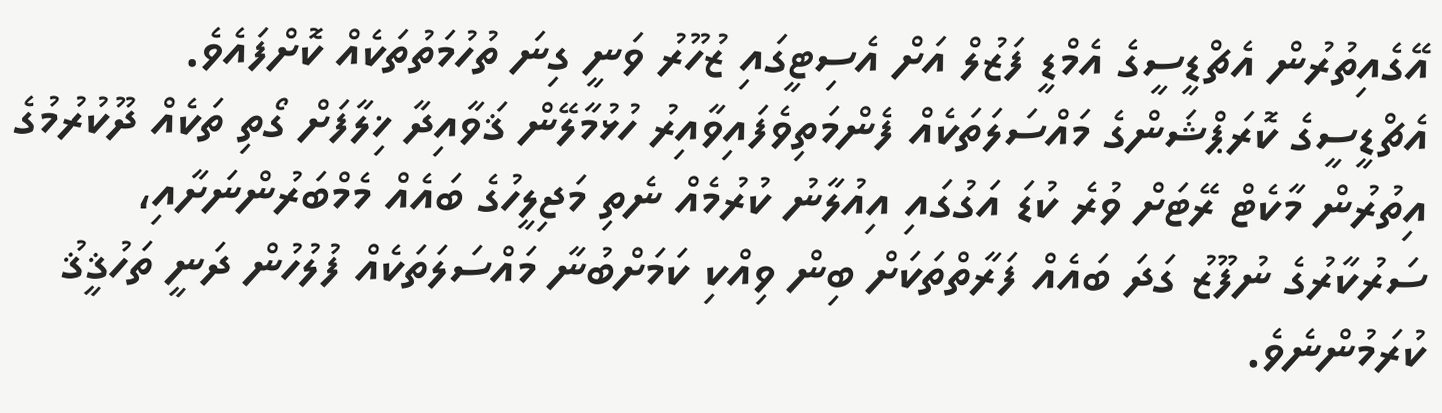އޭގެއިތުރުން އެޗްޑީސީގެ އެމްޑީ ފަޒުލް އަށް އެސިޓީގައި ޒުހޫރު ވަނީ ގިނަ ތުހުމަތުތަކެއް ކޮށްފައެވެ.
އެޗްޑީސީގެ ކޮރަޕްޝަންގެ މައްސަލަތަކެއް ފެންމަތިވެފައިވާއިރު ހުޅުމާލޭން ޤަވާއިދާ ޚިލާފަށް ގޯތި ތަކެއް ދޫކުރުމުގެ އިތުރުން މާކެޓް ރޭޓަށް ވުރެ ކުޑަ އަގުގައި އިއުލާނު ކުރުމެއް ނެތި މަޖިލީހުގެ ބައެއް މެމްބަރުންނަށާއި، ސަރުކާރުގެ ނުފޫޒު ގަދަ ބައެއް ފަރާތްތަކަށް ބިން ވިއްކި ކަމަށްބުނާ މައްސަލަތަކެއް ފުލުހުން ދަނީ ތަހުޤީޤު ކުރަމުންނެވެ.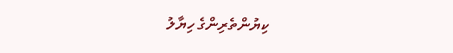ކިޔުންތެރިންގެ ހިޔާލު